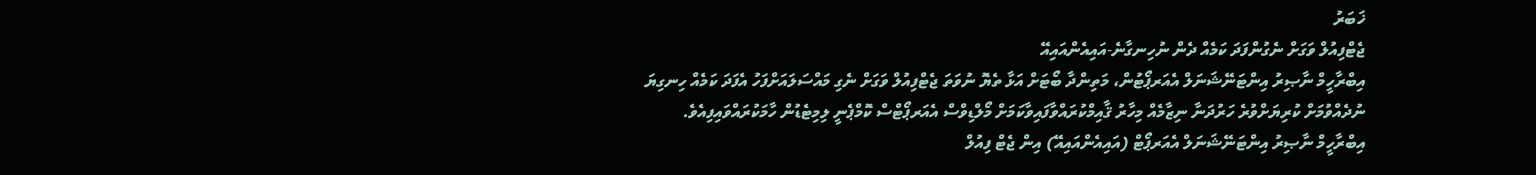ޚަބަރު
ޖެޓްފިއުލް ވަގަށް ނެގުންފަދަ ކަމެއް ދެން ނުހިނގާނެ-އައިއެންއައިއޭ
އިބްރާހީމް ނާޞިރު އިންޓަނޭޝަނަލް އެއަރޕޯޓުން، މަތިންދާ ބޯޓަށް އަޅާ ތެޔޮ ނުވަތަ ޖެޓްފިއުލް ވަގަށް ނެގި މައްސަލައަށްފަހު އެފަދަ ކަމެއް ހިނގިޔަ ނުދެއްވުމަށް ކުރިޔަށްވުރެ ހަރުދަނާ ނިޒާމެއް މިހާރު ޤާއިމްކުރައްވާފައިވާކަމަށް މޯލްޑިވްސް އެއަރޕޯޓްސް ކޮމްޕެނީ ލިމިޓެޑުން ހާމަކުރައްވައިފިއެވެ.
އިބްރާހީމް ނާޞިރު އިންޓަނޭޝަނަލް އެއަރޕޯޓް (އައިއެންއައިއޭ) އިން ޖެޓް ފިއުލް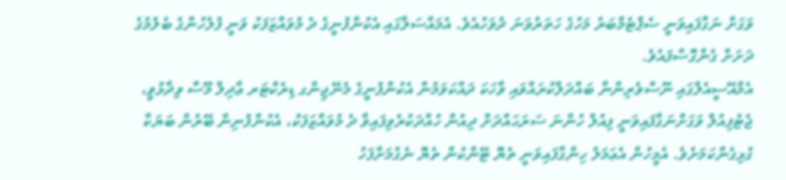ވަގަށް ނަގާފައިވަނީ ސެޕްޓެމްބަރު މަހުގެ ހަތަރުވަނަ ދުވަހުއެވެ. އެމައްސަލާގައި އެކުންފުނީގެ ދެ މުވައްޒަފަކު ވަނީ ފުލުހުންގެ ބެލުމުގެ ދަށަށް ގެންގޮސްފައެވެ.
އެމްއޭސީއެލްގައި ނޫސްވެރިންނާ ބައްދަލްކުރައްވައި ވާހަކަ ދައްކަވަމުން އެކުންފުނީގެ މެނޭޖިންގ ޑިރެކްޓަރ ޢާދިލް މޫސާ ވިދާޅުވީ، ޖެޓުފިއުލް ވަގަށްނަގާފައިވަނީ ފިއުލް ހުންނަ ސަރަޙައްދަށް ދިއުން ހުއްދަކުރެވިފައިވާ ދެ މުވައްޒަފަކު، އެކުންފުނިން ބޭރުން ބަޔަކާ ގުޅިގެންކަމަށެވެ. އެމީހުން އެޢަމަލު ހިންގާފައިވަނީ ތެޔޮ ޓޭންކުން ތެޔޮ ނެގުމަށްފަހު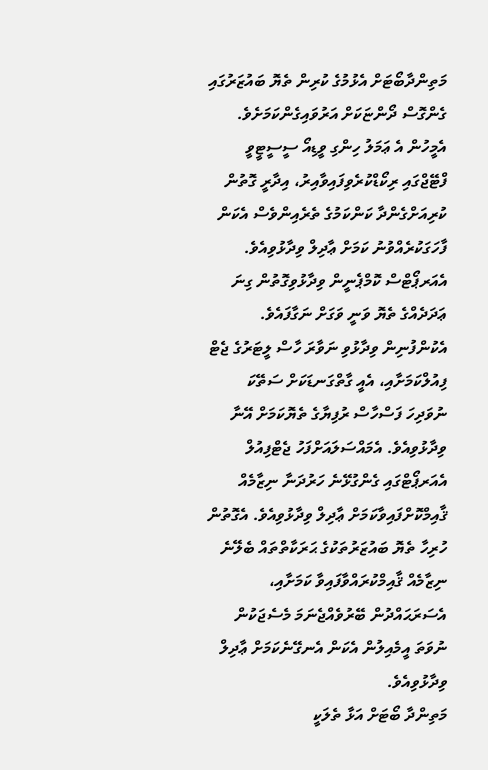މަތިންދާބޯޓަށް އެޅުމުގެ ކުރިން ތެޔޮ ބައުޒަރުގައި ގެންގޮސް ދޯންޏަކަށް އަރުވައިގެންކަމަށެވެ. އެމީހުން އެ ޢަމަލު ހިންގި ވީޑިއޯ ސީސީޓީވީ ފްޓޭޖްގައި ރިކޯޑްކުރެވިފައިވާއިރު، އިދާރީ ގޮތުން ކުރިއަށްގެންދާ ކަންކަމުގެ ތެރެއިންވެސް އެކަން ފާހަގަކުރެއްވުނު ކަމަށް ޢާދިލް ވިދާޅުވިއެވެ.
އެއަރޕޯޓްސް ކޮމްޕެނީން ވިދާޅުވިގޮތުން ގިނަ ޢަދަދެއްގެ ތެޔޮ ވަނީ ވަގަށް ނަގާފައެވެ. އެކުންފުނިން ވިދާޅުވި ނަވާރަ ހާސް ލީޓަރުގެ ޖެޓް ފިއުލްކަމަށާއި، އެއީ ގާތްގަނޑަކަށް ސަތޭކަ ނުވަދިހަ ފަސްހާސް ރުފިޔާގެ ތެޔޮކަމަށް އޭނާ ވިދާޅުވިއެވެ. އެމައްސަލައަށްފަހު ޖެޓްފިއުލް އެއަރޕޯޓްގައި ގެންގުޅޭނެ ހަރުދަނާ ނިޒާމެއް ޤާއިމްކޮށްފައިވާކަމަށް ޢާދިލް ވިދާޅުވިއެވެ. އެގޮތުން ހުރިހާ ތެޔޮ ބައުޒަރުތަކުގެ ޙަރަކާތްތައް ބެލޭނެ ނިޒާމެއް ޤާއިމްކުރައްވާފައިވާ ކަމަށާއި، އެސަރަޙައްދުން ބޭރުވެއްޖެނަމަ މެސެޖަކުން ނުވަތަ އީމެއިލުން އެކަން އެނގޭނެކަމަށް ޢާދިލް ވިދާޅުވިއެވެ.
މަތިންދާ ބޯޓަށް އަޅާ ތެލަކީ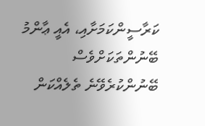ކަރާސީންކަމަށާއި، އެއީ ޢާންމު ބޭނުންތަކަށްވެސް ބޭނުންކުރެވޭނެ ތެލެއްކަން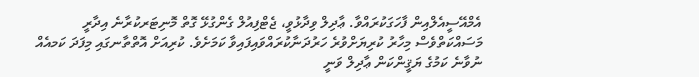އެމްއޭސީއެލްއިން ފާހަގަކުރައްވާ. ޢާދިލް ވިދާޅުވީ، ޖެޓްފިއުލް ގެންގުޅޭ ގޮތް މޮނިޓަރކުރާނެ އިދާރީ މަސައްކަތްވެސް މިހާރު ކުރިޔަށްވުރެ ހަރުދަނާކުރައްވައިފައިވާ ކަމަށެވެ. ކުރިއަށް އޮތްތާނގައި މިފަދަ ކަމއެއް ނުވާނެ ކަމުގެ ޔަޤީންކަން ޢާދިލް ވަނީ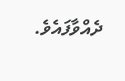ދެއްވާފައެވެ.